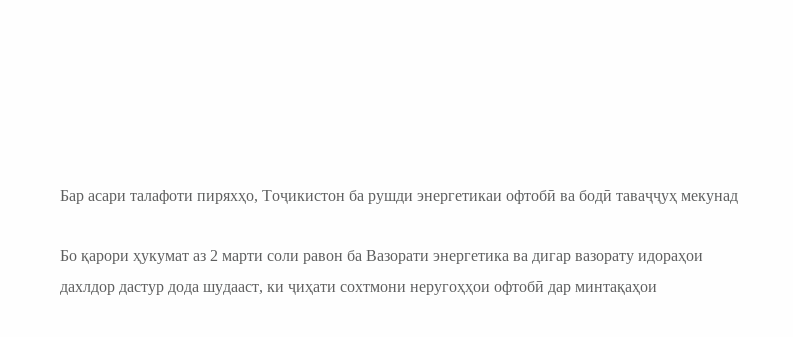Бар асари талафоти пиряхҳо, Тоҷикистон ба рушди энергетикаи офтобӣ ва бодӣ таваҷҷуҳ мекунад

Бо қарори ҳукумат аз 2 марти соли равон ба Вазорати энергетика ва дигар вазорату идораҳои дахлдор дастур дода шудааст, ки ҷиҳати сохтмони неругоҳҳои офтобӣ дар минтақаҳои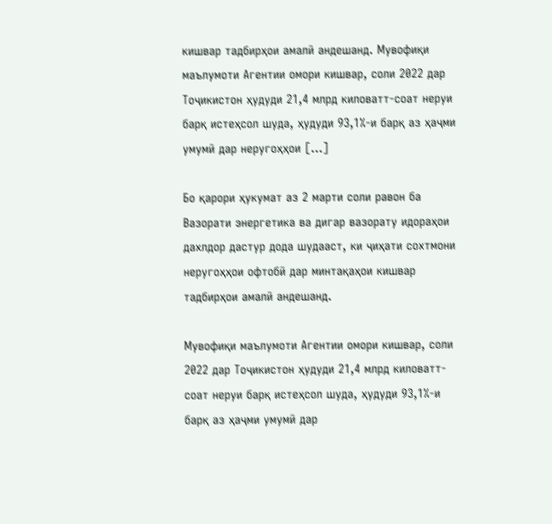кишвар тадбирҳои амалӣ андешанд. Мувофиқи маълумоти Агентии омори кишвар, соли 2022 дар Тоҷикистон ҳудуди 21,4 млрд киловатт-соат неруи барқ истеҳсол шуда, ҳудуди 93,1%-и барқ аз ҳаҷми умумӣ дар неругоҳҳои […]

Бо қарори ҳукумат аз 2 марти соли равон ба Вазорати энергетика ва дигар вазорату идораҳои дахлдор дастур дода шудааст, ки ҷиҳати сохтмони неругоҳҳои офтобӣ дар минтақаҳои кишвар тадбирҳои амалӣ андешанд.

Мувофиқи маълумоти Агентии омори кишвар, соли 2022 дар Тоҷикистон ҳудуди 21,4 млрд киловатт-соат неруи барқ истеҳсол шуда, ҳудуди 93,1%-и барқ аз ҳаҷми умумӣ дар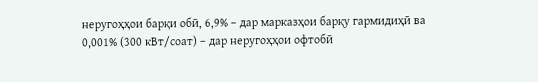неругоҳҳои барқи обӣ, 6,9% – дар марказҳои барқу гармидиҳӣ ва 0,001% (300 кВт/соат) – дар неругоҳҳои офтобӣ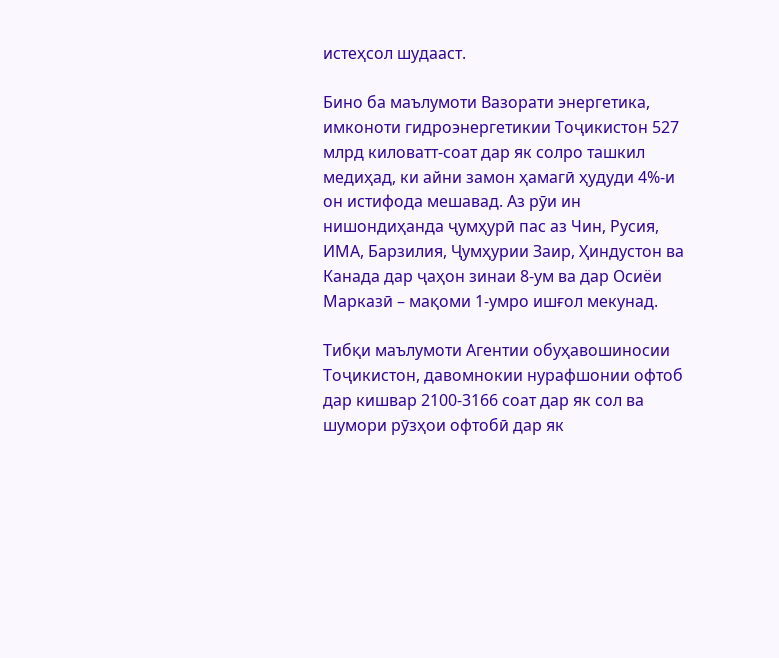истеҳсол шудааст.

Бино ба маълумоти Вазорати энергетика, имконоти гидроэнергетикии Тоҷикистон 527 млрд киловатт-соат дар як солро ташкил медиҳад, ки айни замон ҳамагӣ ҳудуди 4%-и он истифода мешавад. Аз рӯи ин нишондиҳанда ҷумҳурӣ пас аз Чин, Русия, ИМА, Барзилия, Ҷумҳурии Заир, Ҳиндустон ва Канада дар ҷаҳон зинаи 8-ум ва дар Осиёи Марказӣ – мақоми 1-умро ишғол мекунад.

Тибқи маълумоти Агентии обуҳавошиносии Тоҷикистон, давомнокии нурафшонии офтоб дар кишвар 2100-3166 соат дар як сол ва шумори рӯзҳои офтобӣ дар як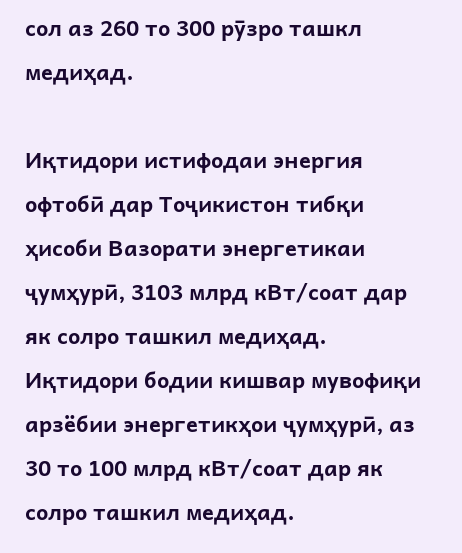сол аз 260 то 300 рӯзро ташкл медиҳад.

Иқтидори истифодаи энергия офтобӣ дар Тоҷикистон тибқи ҳисоби Вазорати энергетикаи ҷумҳурӣ, 3103 млрд кВт/соат дар як солро ташкил медиҳад. Иқтидори бодии кишвар мувофиқи арзёбии энергетикҳои ҷумҳурӣ, аз 30 то 100 млрд кВт/соат дар як солро ташкил медиҳад.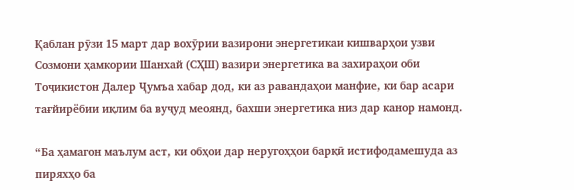Қаблан рӯзи 15 март дар вохӯрии вазирони энергетикаи кишварҳои узви Созмони ҳамкории Шанхай (СҲШ) вазири энергетика ва захираҳои оби Тоҷикистон Далер Ҷумъа хабар дод, ки аз равандаҳои манфие, ки бар асари тағйирёбии иқлим ба вуҷуд меоянд, бахши энергетика низ дар канор намонд.

“Ба ҳамагон маълум аст, ки обҳои дар неругоҳҳои барқӣ истифодамешуда аз пиряхҳо ба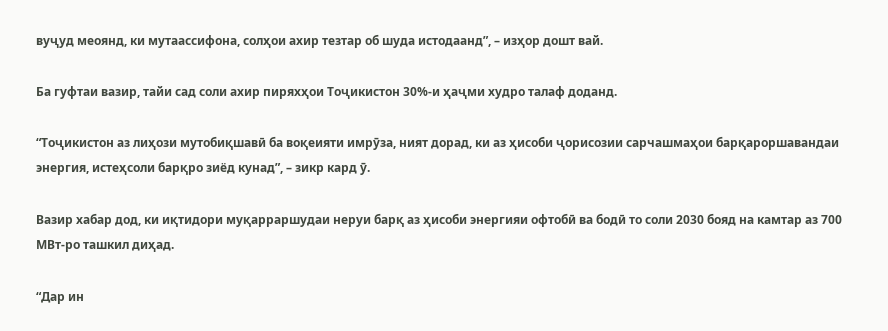вуҷуд меоянд, ки мутаассифона, солҳои ахир тезтар об шуда истодаанд”, – изҳор дошт вай.

Ба гуфтаи вазир, тайи сад соли ахир пиряхҳои Тоҷикистон 30%-и ҳаҷми худро талаф доданд.

“Тоҷикистон аз лиҳози мутобиқшавӣ ба воқеияти имрӯза, ният дорад, ки аз ҳисоби ҷорисозии сарчашмаҳои барқароршавандаи энергия, истеҳсоли барқро зиёд кунад”, – зикр кард ӯ.

Вазир хабар дод, ки иқтидори муқарраршудаи неруи барқ аз ҳисоби энергияи офтобӣ ва бодӣ то соли 2030 бояд на камтар аз 700 МВт-ро ташкил диҳад.

“Дар ин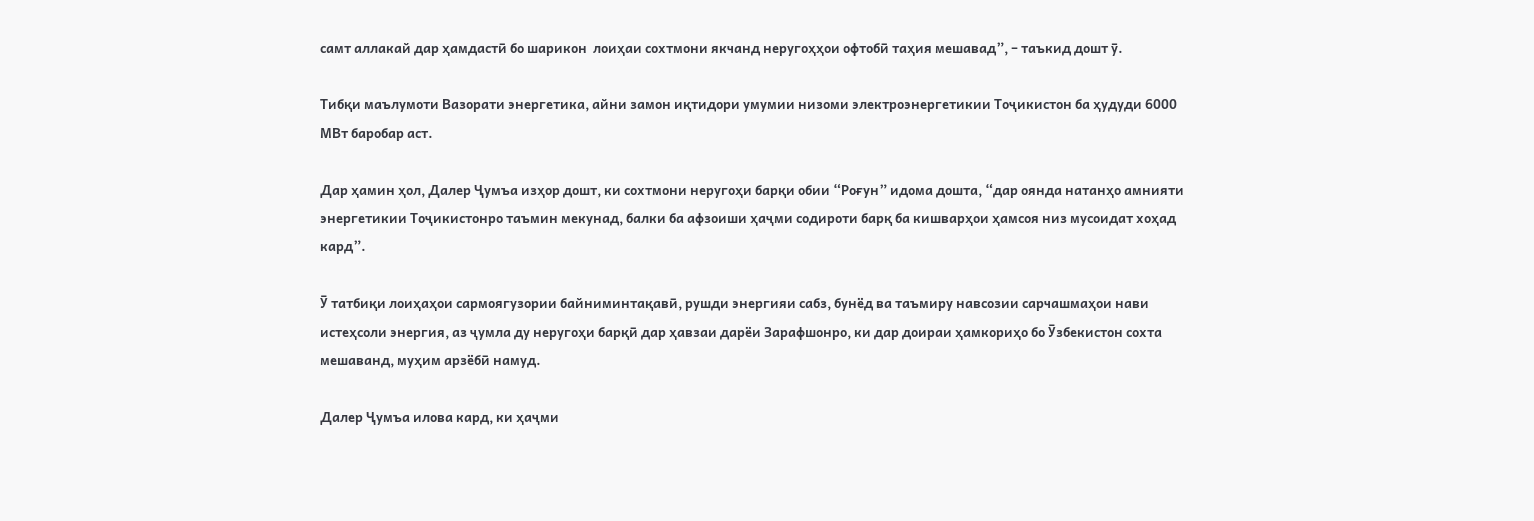самт аллакай дар ҳамдастӣ бо шарикон  лоиҳаи сохтмони якчанд неругоҳҳои офтобӣ таҳия мешавад”, – таъкид дошт ӯ.

Тибқи маълумоти Вазорати энергетика, айни замон иқтидори умумии низоми электроэнергетикии Тоҷикистон ба ҳудуди 6000 МВт баробар аст.

Дар ҳамин ҳол, Далер Ҷумъа изҳор дошт, ки сохтмони неругоҳи барқи обии “Роғун” идома дошта, “дар оянда натанҳо амнияти энергетикии Тоҷикистонро таъмин мекунад, балки ба афзоиши ҳаҷми содироти барқ ба кишварҳои ҳамсоя низ мусоидат хоҳад кард”.

Ӯ татбиқи лоиҳаҳои сармоягузории байниминтақавӣ, рушди энергияи сабз, бунёд ва таъмиру навсозии сарчашмаҳои нави истеҳсоли энергия, аз ҷумла ду неругоҳи барқӣ дар ҳавзаи дарёи Зарафшонро, ки дар доираи ҳамкориҳо бо Ӯзбекистон сохта мешаванд, муҳим арзёбӣ намуд.

Далер Ҷумъа илова кард, ки ҳаҷми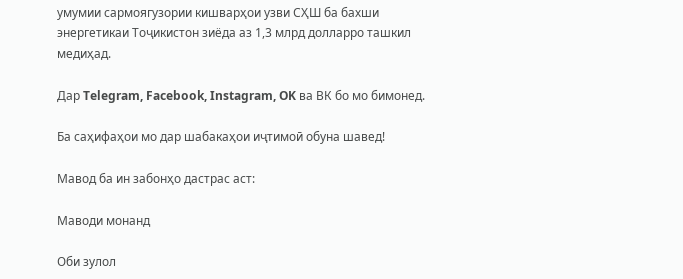умумии сармоягузории кишварҳои узви СҲШ ба бахши энергетикаи Тоҷикистон зиёда аз 1,3 млрд долларро ташкил медиҳад.

Дар Telegram, Facebook, Instagram, OK ва ВК бо мо бимонед.

Ба саҳифаҳои мо дар шабакаҳои иҷтимоӣ обуна шавед!

Мавод ба ин забонҳо дастрас аст:

Маводи монанд

Оби зулол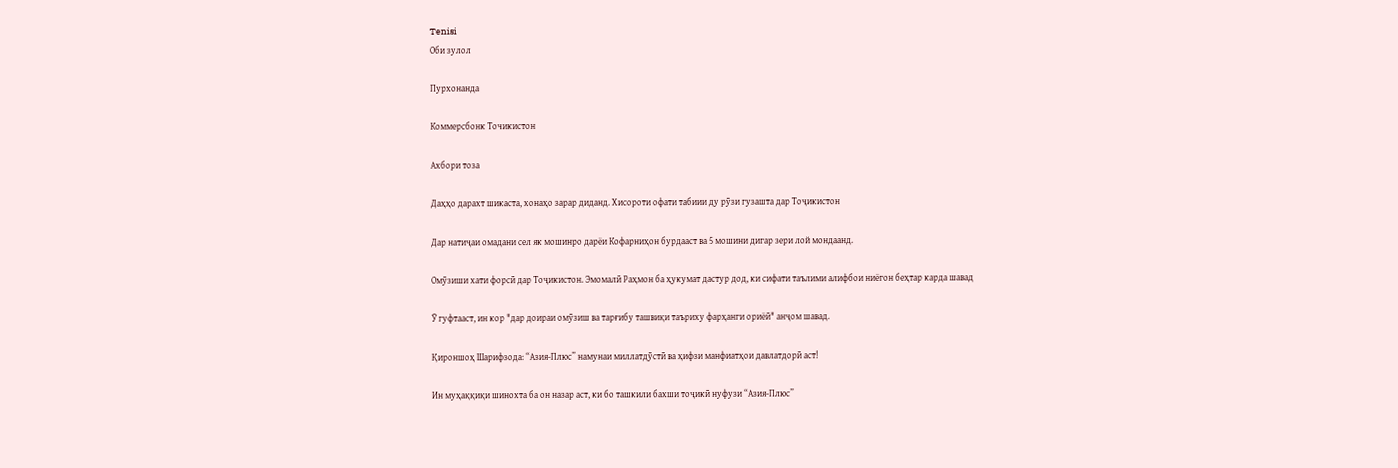Tenisi
Оби зулол

Пурхонанда

Коммерсбонк Точикистон

Ахбори тоза

Даҳҳо дарахт шикаста, хонаҳо зарар диданд. Хисороти офати табиии ду рӯзи гузашта дар Тоҷикистон

Дар натиҷаи омадани сел як мошинро дарёи Кофарниҳон бурдааст ва 5 мошини дигар зери лой мондаанд.

Омӯзиши хати форсӣ дар Тоҷикистон. Эмомалӣ Раҳмон ба ҳукумат дастур дод, ки сифати таълими алифбои ниёгон беҳтар карда шавад

Ӯ гуфтааст, ин кор "дар доираи омӯзиш ва тарғибу ташвиқи таъриху фарҳанги ориёӣ" анҷом шавад.

Қироншоҳ Шарифзода: “Азия-Плюс” намунаи миллатдӯстӣ ва ҳифзи манфиатҳои давлатдорӣ аст!

Ин муҳаққиқи шинохта ба он назар аст, ки бо ташкили бахши тоҷикӣ нуфузи “Азия-Плюс”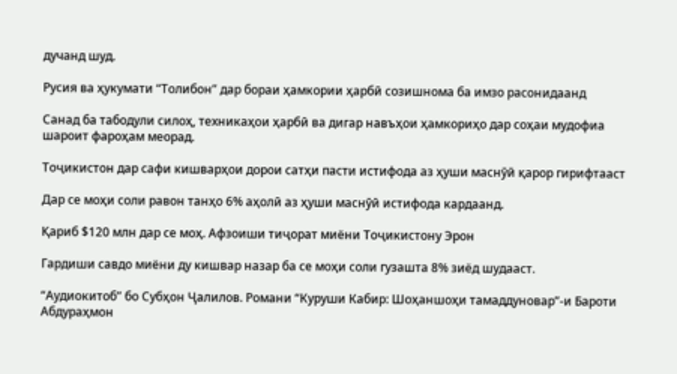дучанд шуд.

Русия ва ҳукумати “Толибон” дар бораи ҳамкории ҳарбӣ созишнома ба имзо расонидаанд

Санад ба табодули силоҳ, техникаҳои ҳарбӣ ва дигар навъҳои ҳамкориҳо дар соҳаи мудофиа шароит фароҳам меорад.

Тоҷикистон дар сафи кишварҳои дорои сатҳи пасти истифода аз ҳуши маснӯӣ қарор гирифтааст

Дар се моҳи соли равон танҳо 6% аҳолӣ аз ҳуши маснӯӣ истифода кардаанд.

Қариб $120 млн дар се моҳ. Афзоиши тиҷорат миёни Тоҷикистону Эрон

Гардиши савдо миёни ду кишвар назар ба се моҳи соли гузашта 8% зиёд шудааст.

“Аудиокитоб” бо Субҳон Ҷалилов. Романи “Куруши Кабир: Шоҳаншоҳи тамаддуновар”-и Бароти Абдураҳмон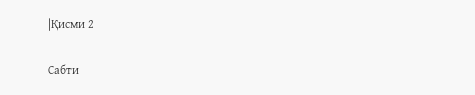|Қисми 2

Cабти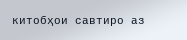китобҳои савтиро аз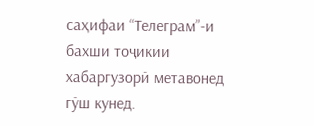саҳифаи “Телеграм”-и бахши тоҷикии хабаргузорӣ метавонед гӯш кунед.